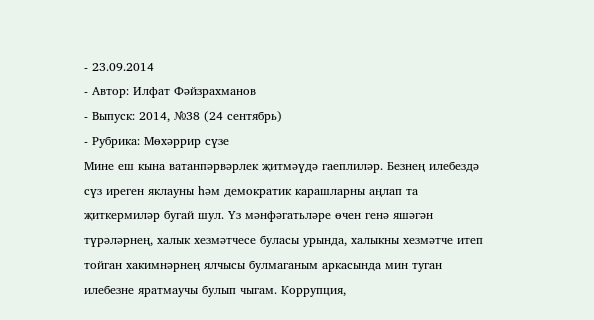- 23.09.2014
- Автор: Илфат Фәйзрахманов
- Выпуск: 2014, №38 (24 сентябрь)
- Рубрика: Мөхәррир сүзе
Мине еш кына ватанпәрвәрлек җитмәүдә гаеплиләр. Безнең илебездә сүз иреген яклауны һәм демократик карашларны аңлап та җиткермиләр бугай шул. Үз мәнфәгатьләре өчен генә яшәгән түрәләрнең, халык хезмәтчесе буласы урында, халыкны хезмәтче итеп тойган хакимнәрнең ялчысы булмаганым аркасында мин туган илебезне яратмаучы булып чыгам. Коррупция,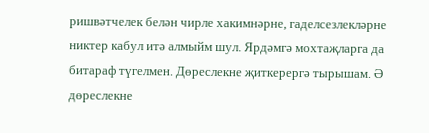ришвәтчелек белән чирле хакимнәрне, гаделсезлекләрне никтер кабул итә алмыйм шул. Ярдәмгә мохтаҗларга да битараф түгелмен. Дөреслекне җиткерергә тырышам. Ә дөреслекне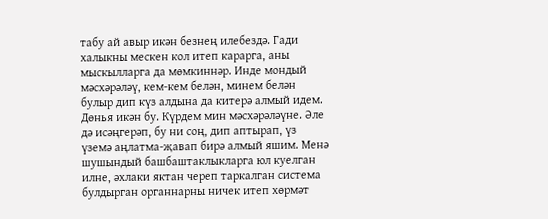табу ай авыр икән безнең илебездә. Гади халыкны мескен кол итеп карарга, аны мыскылларга да мөмкиннәр. Инде мондый мәсхәрәләү, кем-кем белән, минем белән булыр дип күз алдына да китерә алмый идем. Дөнья икән бу. Күрдем мин мәсхәрәләүне. Әле дә исәңгерәп, бу ни соң, дип аптырап, үз үземә аңлатма-җавап бирә алмый яшим. Менә шушындый башбаштаклыкларга юл куелган илне, әхлаки яктан череп таркалган система булдырган органнарны ничек итеп хөрмәт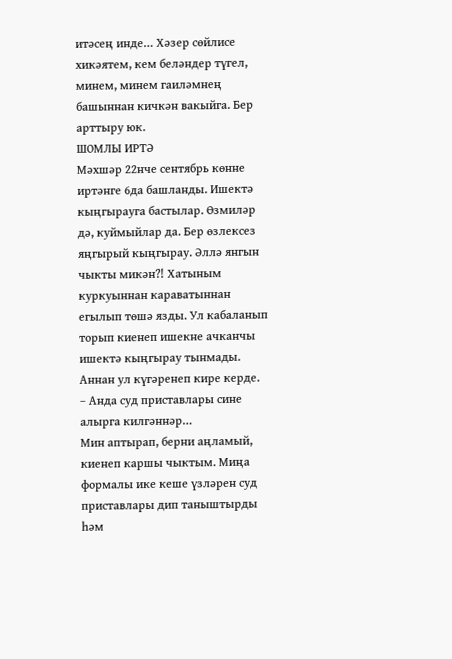итәсең инде… Хәзер сөйлисе хикәятем, кем беләндер түгел, минем, минем гаиләмнең башыннан кичкән вакыйга. Бер арттыру юк.
ШОМЛЫ ИРТӘ
Мәхшәр 22нче сентябрь көнне иртәнге 6да башланды. Ишектә кыңгырауга бастылар. Өзмиләр дә, куймыйлар да. Бер өзлексез яңгырый кыңгырау. Әллә янгын чыкты микән?! Хатыным куркуыннан караватыннан егылып төшә язды. Ул кабаланып торып киенеп ишекне ачканчы ишектә кыңгырау тынмады. Аннан ул күгәренеп кире керде.
– Анда суд приставлары сине алырга килгәннәр…
Мин аптырап, берни аңламый, киенеп каршы чыктым. Миңа формалы ике кеше үзләрен суд приставлары дип таныштырды һәм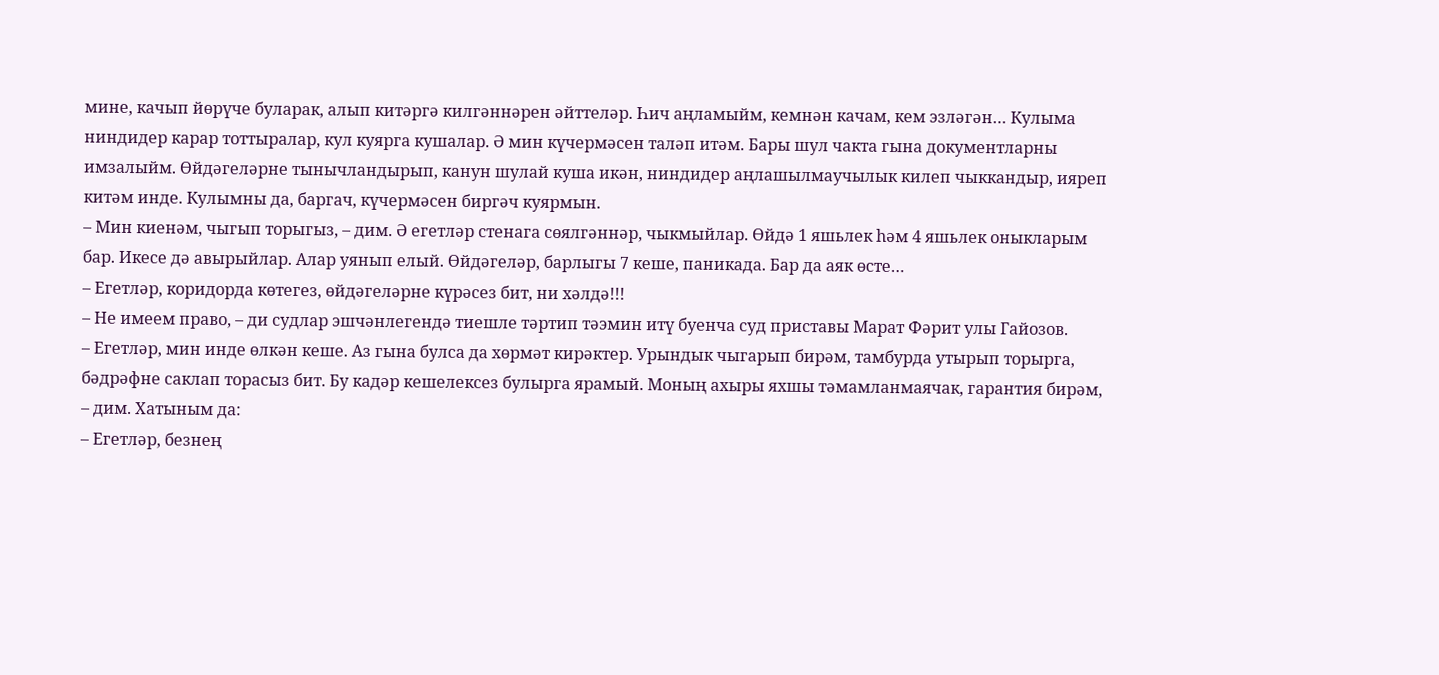мине, качып йөрүче буларак, алып китәргә килгәннәрен әйттеләр. Һич аңламыйм, кемнән качам, кем эзләгән… Кулыма ниндидер карар тоттыралар, кул куярга кушалар. Ә мин күчермәсен таләп итәм. Бары шул чакта гына документларны имзалыйм. Өйдәгеләрне тынычландырып, канун шулай куша икән, ниндидер аңлашылмаучылык килеп чыккандыр, ияреп китәм инде. Кулымны да, баргач, күчермәсен биргәч куярмын.
– Мин киенәм, чыгып торыгыз, – дим. Ә егетләр стенага сөялгәннәр, чыкмыйлар. Өйдә 1 яшьлек һәм 4 яшьлек оныкларым бар. Икесе дә авырыйлар. Алар уянып елый. Өйдәгеләр, барлыгы 7 кеше, паникада. Бар да аяк өсте…
– Егетләр, коридорда көтегез, өйдәгеләрне күрәсез бит, ни хәлдә!!!
– Не имеем право, – ди судлар эшчәнлегендә тиешле тәртип тәэмин итү буенча суд приставы Марат Фәрит улы Гайозов.
– Егетләр, мин инде өлкән кеше. Аз гына булса да хөрмәт кирәктер. Урындык чыгарып бирәм, тамбурда утырып торырга, бәдрәфне саклап торасыз бит. Бу кадәр кешелексез булырга ярамый. Моның ахыры яхшы тәмамланмаячак, гарантия бирәм, – дим. Хатыным да:
– Егетләр, безнең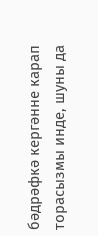бәдрәфкә кергәнне карап торасызмы инде, шуны да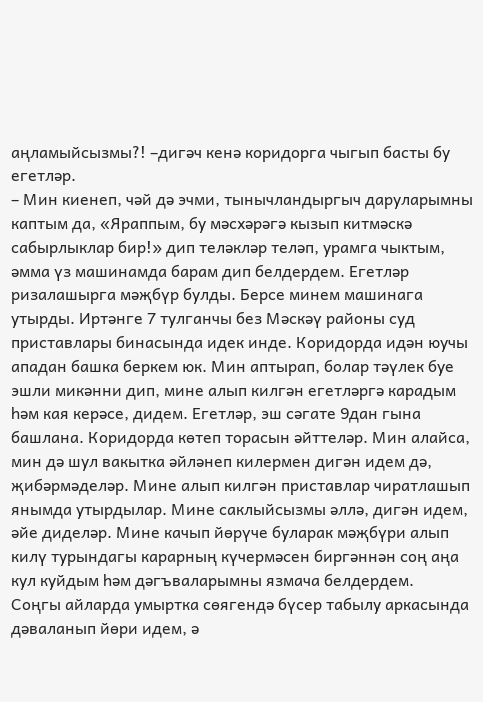аңламыйсызмы?! –дигәч кенә коридорга чыгып басты бу егетләр.
– Мин киенеп, чәй дә эчми, тынычландыргыч даруларымны каптым да, «Яраппым, бу мәсхәрәгә кызып китмәскә сабырлыклар бир!» дип теләкләр теләп, урамга чыктым, әмма үз машинамда барам дип белдердем. Егетләр ризалашырга мәҗбүр булды. Берсе минем машинага утырды. Иртәнге 7 тулганчы без Мәскәү районы суд приставлары бинасында идек инде. Коридорда идән юучы ападан башка беркем юк. Мин аптырап, болар тәүлек буе эшли микәнни дип, мине алып килгән егетләргә карадым һәм кая керәсе, дидем. Егетләр, эш сәгате 9дан гына башлана. Коридорда көтеп торасын әйттеләр. Мин алайса, мин дә шул вакытка әйләнеп килермен дигән идем дә, җибәрмәделәр. Мине алып килгән приставлар чиратлашып янымда утырдылар. Мине саклыйсызмы әллә, дигән идем, әйе диделәр. Мине качып йөрүче буларак мәҗбүри алып килү турындагы карарның күчермәсен биргәннән соң аңа кул куйдым һәм дәгъваларымны язмача белдердем.
Соңгы айларда умыртка сөягендә бүсер табылу аркасында дәваланып йөри идем, ә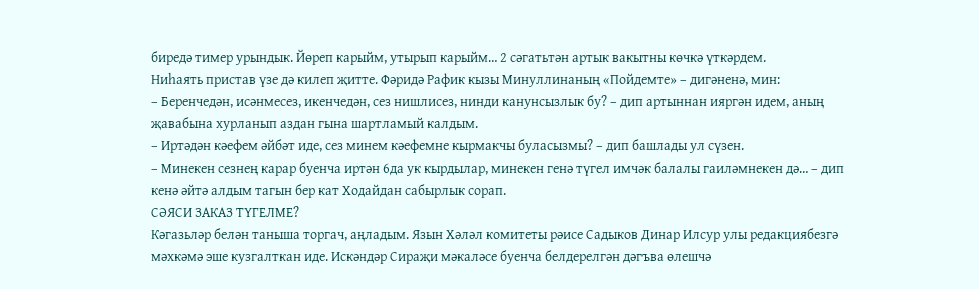биредә тимер урындык. Йөреп карыйм, утырып карыйм… 2 сәгатьтән артык вакытны көчкә үткәрдем.
Ниһаять пристав үзе дә килеп җитте. Фәридә Рафик кызы Минуллинаның «Пойдемте» – дигәненә, мин:
– Беренчедән, исәнмесез, икенчедән, сез нишлисез, нинди канунсызлык бу? – дип артыннан ияргән идем, аның җавабына хурланып аздан гына шартламый калдым.
– Иртәдән кәефем әйбәт иде, сез минем кәефемне кырмакчы буласызмы? – дип башлады ул сүзен.
– Минекен сезнең карар буенча иртән 6да ук кырдылар, минекен генә түгел имчәк балалы гаиләмнекен дә… – дип кенә әйтә алдым тагын бер кат Ходайдан сабырлык сорап.
СӘЯСИ ЗАКАЗ ТҮГЕЛМЕ?
Кәгазьләр белән таныша торгач, аңладым. Язын Хәләл комитеты рәисе Садыков Динар Илсур улы редакциябезгә мәхкәмә эше кузгалткан иде. Искәндәр Сираҗи мәкаләсе буенча белдерелгән дәгъва өлешчә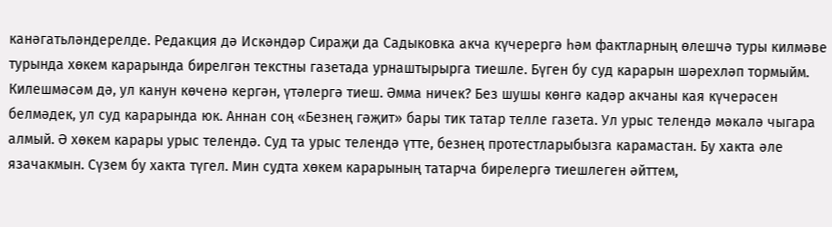канәгатьләндерелде. Редакция дә Искәндәр Сираҗи да Садыковка акча күчерергә һәм фактларның өлешчә туры килмәве турында хөкем карарында бирелгән текстны газетада урнаштырырга тиешле. Бүген бу суд карарын шәрехләп тормыйм. Килешмәсәм дә, ул канун көченә кергән, үтәлергә тиеш. Әмма ничек? Без шушы көнгә кадәр акчаны кая күчерәсен белмәдек, ул суд карарында юк. Аннан соң «Безнең гәҗит» бары тик татар телле газета. Ул урыс телендә мәкалә чыгара алмый. Ә хөкем карары урыс телендә. Суд та урыс телендә үтте, безнең протестларыбызга карамастан. Бу хакта әле язачакмын. Сүзем бу хакта түгел. Мин судта хөкем карарының татарча бирелергә тиешлеген әйттем,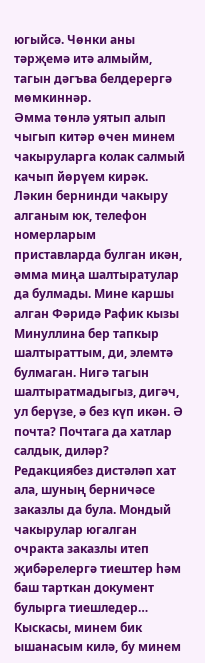югыйсә. Чөнки аны тәрҗемә итә алмыйм, тагын дәгъва белдерергә мөмкиннәр.
Әмма төнлә уятып алып чыгып китәр өчен минем чакыруларга колак салмый качып йөрүем кирәк. Ләкин бернинди чакыру алганым юк, телефон номерларым приставларда булган икән, әмма миңа шалтыратулар да булмады. Мине каршы алган Фәридә Рафик кызы Минуллина бер тапкыр шалтыраттым, ди, элемтә булмаган. Нигә тагын шалтыратмадыгыз, дигәч, ул берүзе, ә без күп икән. Ә почта? Почтага да хатлар салдык, диләр? Редакциябез дистәләп хат ала, шуның берничәсе заказлы да була. Мондый чакырулар югалган очракта заказлы итеп җибәрелергә тиештер һәм баш тарткан документ булырга тиешледер… Кыскасы, минем бик ышанасым килә, бу минем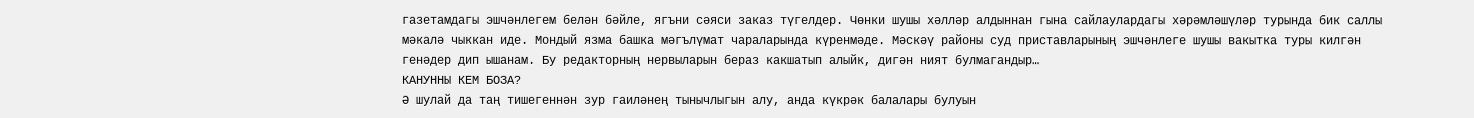газетамдагы эшчәнлегем белән бәйле, ягъни сәяси заказ түгелдер. Чөнки шушы хәлләр алдыннан гына сайлаулардагы хәрәмләшүләр турында бик саллы мәкалә чыккан иде. Мондый язма башка мәгълүмат чараларында күренмәде. Мәскәү районы суд приставларының эшчәнлеге шушы вакытка туры килгән генәдер дип ышанам. Бу редакторның нервыларын бераз какшатып алыйк, дигән ният булмагандыр…
КАНУННЫ КЕМ БОЗА?
Ә шулай да таң тишегеннән зур гаиләнең тынычлыгын алу, анда күкрәк балалары булуын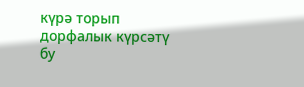күрә торып дорфалык күрсәтү бу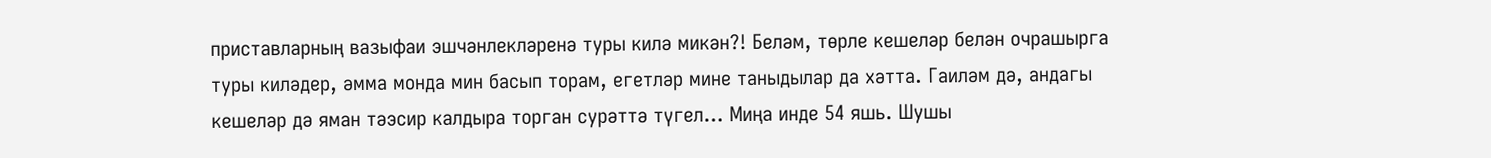приставларның вазыфаи эшчәнлекләренә туры килә микән?! Беләм, төрле кешеләр белән очрашырга туры киләдер, әмма монда мин басып торам, егетләр мине таныдылар да хәтта. Гаиләм дә, андагы кешеләр дә яман тәэсир калдыра торган сурәттә түгел… Миңа инде 54 яшь. Шушы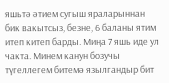яшьтә әтием сугыш яраларыннан бик вакытсыз, безне, 6 баланы ятим итеп китеп барды. Миңа 7 яшь иде ул чакта. Минем канун бозучы түгеллегем битемә язылгандыр бит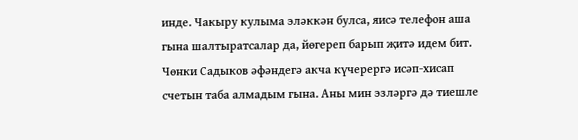инде. Чакыру кулыма эләккән булса, яисә телефон аша гына шалтыратсалар да, йөгереп барып җитә идем бит. Чөнки Садыков әфәндегә акча күчерергә исәп-хисап счетын таба алмадым гына. Аны мин эзләргә дә тиешле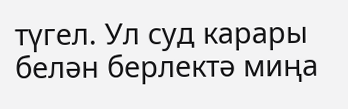түгел. Ул суд карары белән берлектә миңа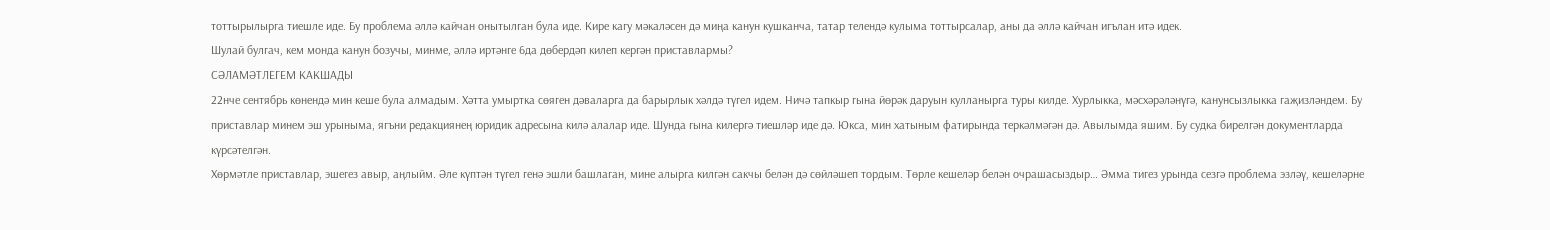тоттырылырга тиешле иде. Бу проблема әллә кайчан онытылган була иде. Кире кагу мәкаләсен дә миңа канун кушканча, татар телендә кулыма тоттырсалар, аны да әллә кайчан игълан итә идек.
Шулай булгач, кем монда канун бозучы, минме, әллә иртәнге 6да дөбердәп килеп кергән приставлармы?
СӘЛАМӘТЛЕГЕМ КАКШАДЫ
22нче сентябрь көнендә мин кеше була алмадым. Хәтта умыртка сөяген дәваларга да барырлык хәлдә түгел идем. Ничә тапкыр гына йөрәк даруын кулланырга туры килде. Хурлыкка, мәсхәрәләнүгә, канунсызлыкка гаҗизләндем. Бу приставлар минем эш урыныма, ягъни редакциянең юридик адресына килә алалар иде. Шунда гына килергә тиешләр иде дә. Юкса, мин хатыным фатирында теркәлмәгән дә. Авылымда яшим. Бу судка бирелгән документларда күрсәтелгән.
Хөрмәтле приставлар, эшегез авыр, аңлыйм. Әле күптән түгел генә эшли башлаган, мине алырга килгән сакчы белән дә сөйләшеп тордым. Төрле кешеләр белән очрашасыздыр… Әмма тигез урында сезгә проблема эзләү, кешеләрне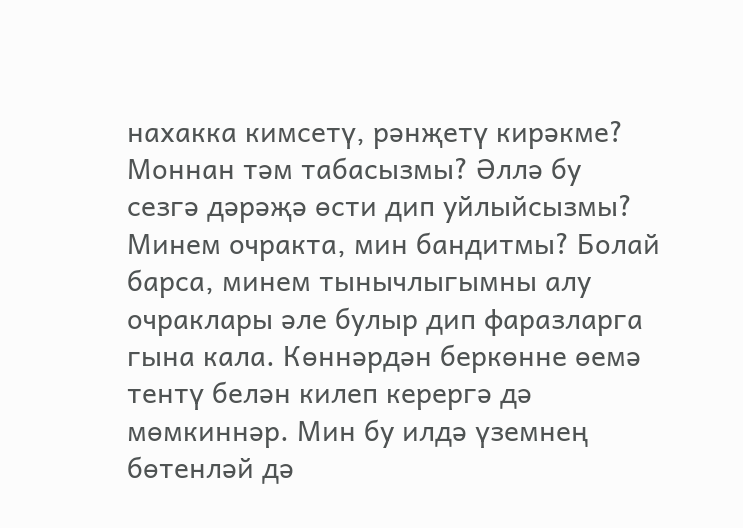нахакка кимсетү, рәнҗетү кирәкме? Моннан тәм табасызмы? Әллә бу сезгә дәрәҗә өсти дип уйлыйсызмы? Минем очракта, мин бандитмы? Болай барса, минем тынычлыгымны алу очраклары әле булыр дип фаразларга гына кала. Көннәрдән беркөнне өемә тентү белән килеп керергә дә мөмкиннәр. Мин бу илдә үземнең бөтенләй дә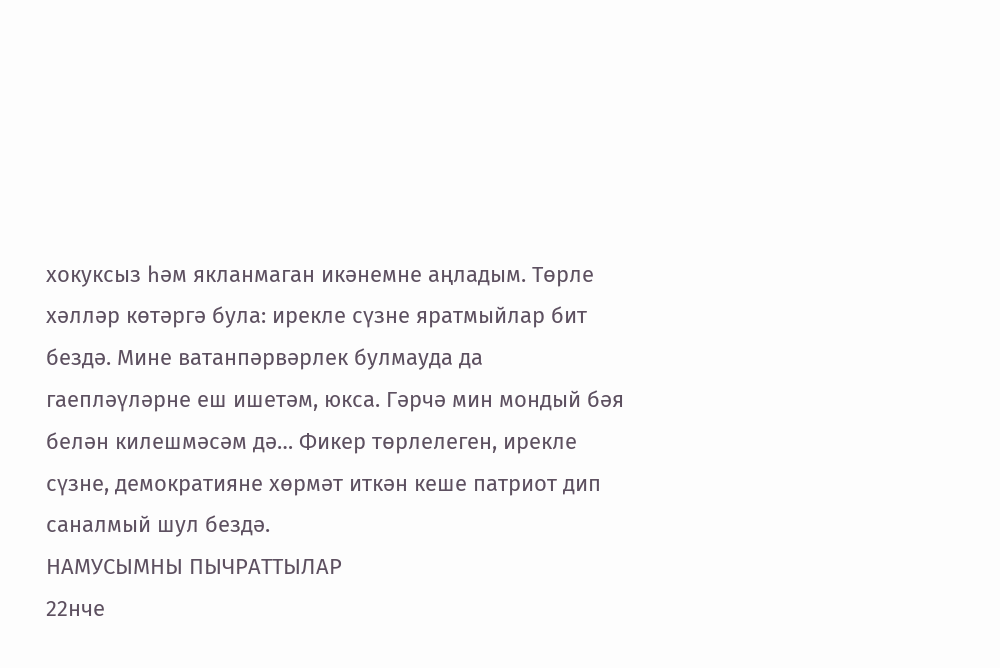хокуксыз һәм якланмаган икәнемне аңладым. Төрле хәлләр көтәргә була: ирекле сүзне яратмыйлар бит бездә. Мине ватанпәрвәрлек булмауда да гаепләүләрне еш ишетәм, юкса. Гәрчә мин мондый бәя белән килешмәсәм дә… Фикер төрлелеген, ирекле сүзне, демократияне хөрмәт иткән кеше патриот дип саналмый шул бездә.
НАМУСЫМНЫ ПЫЧРАТТЫЛАР
22нче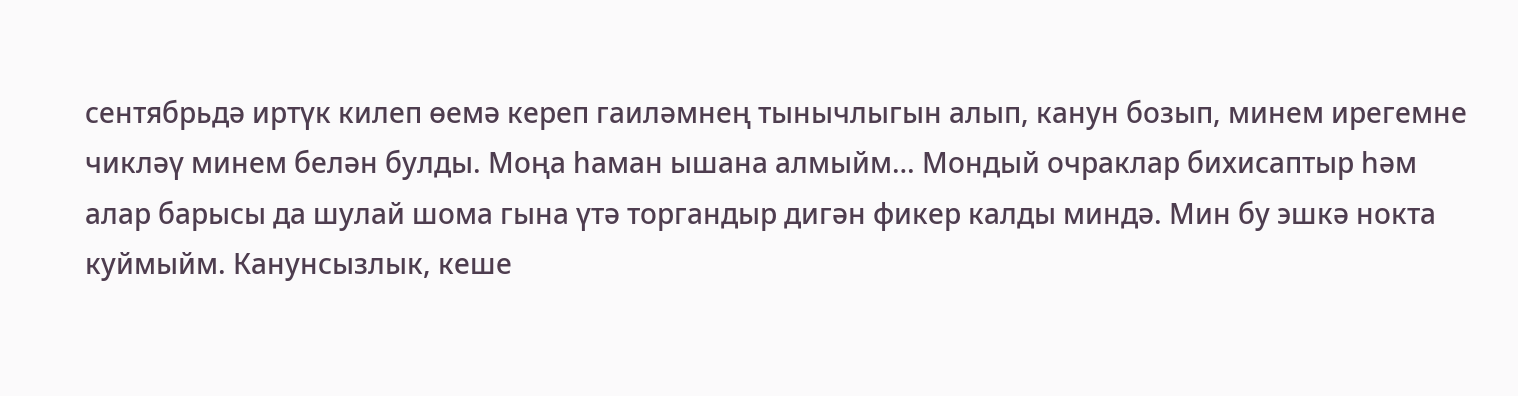сентябрьдә иртүк килеп өемә кереп гаиләмнең тынычлыгын алып, канун бозып, минем ирегемне чикләү минем белән булды. Моңа һаман ышана алмыйм… Мондый очраклар бихисаптыр һәм алар барысы да шулай шома гына үтә торгандыр дигән фикер калды миндә. Мин бу эшкә нокта куймыйм. Канунсызлык, кеше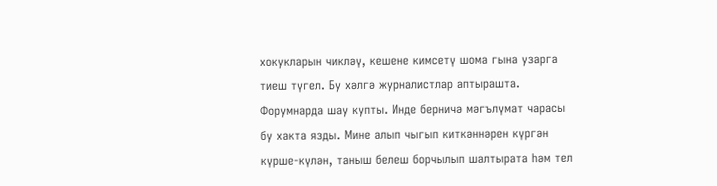хокукларын чикләү, кешене кимсетү шома гына узарга тиеш түгел. Бу хәлгә журналистлар аптырашта. Форумнарда шау купты. Инде берничә мәгълүмат чарасы бу хакта язды. Мине алып чыгып киткәннәрен күргән күрше-күлән, таныш белеш борчылып шалтырата һәм тел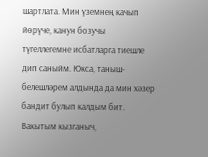шартлата. Мин үземнең качып йөрүче, канун бозучы түгеллегемне исбатларга тиешле дип саныйм. Юкса, таныш-белешләрем алдында да мин хәзер бандит булып калдым бит. Вакытым кызганыч,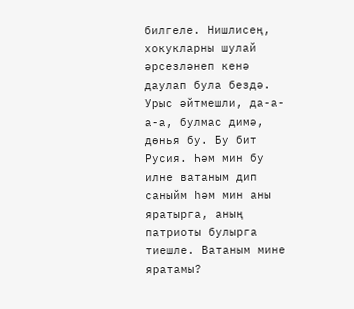билгеле. Нишлисең, хокукларны шулай әрсезләнеп кенә даулап була бездә.
Урыс әйтмешли, да-а-а-а, булмас димә, дөнья бу. Бу бит Русия. Һәм мин бу илне ватаным дип саныйм һәм мин аны яратырга, аның патриоты булырга тиешле. Ватаным мине яратамы?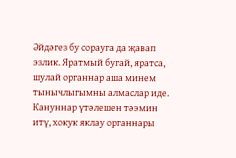Әйдәгез бу сорауга да җавап эзлик. Яратмый бугай, яратса, шулай органнар аша минем тынычлыгымны алмаслар иде. Кануннар үтәлешен тәэмин итү, хокук яклау органнары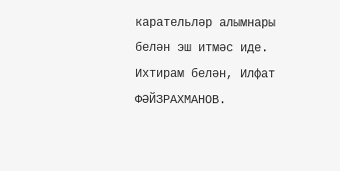карательләр алымнары белән эш итмәс иде.
Ихтирам белән, Илфат ФӘЙЗРАХМАНОВ.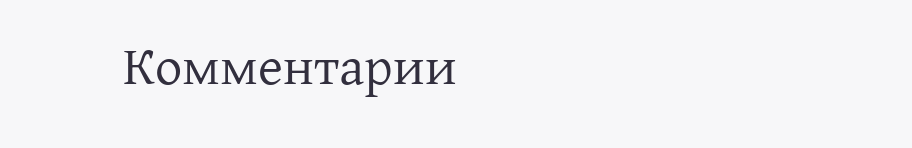Комментарии